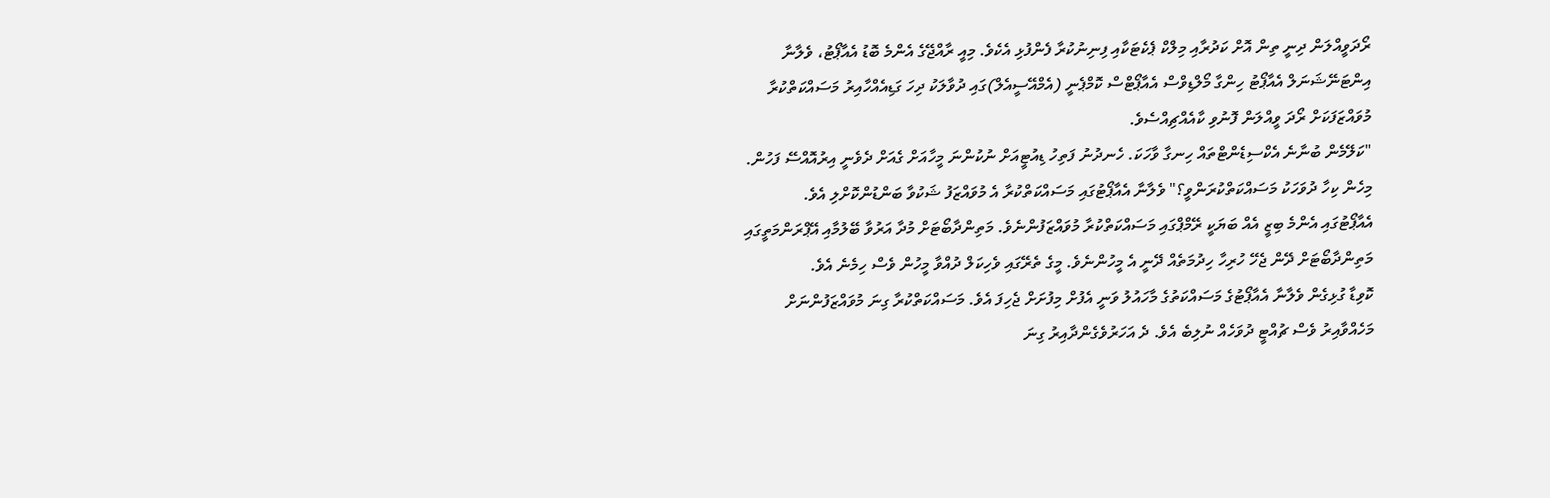ރޯދަވީއްލަން ދިނީ ތިން އޮށް ކަދުރާއި މިލްކް ޕެކެޓަކާއި ފިނިނުކުރާ ފެންފުޅި އެކެވެ. މިއީ ރާއްޖޭގެ އެންމެ ބޮޑު އެއާޕޯޓު، ވެލާނާ އިންޓަނޭޝަނަލް އެއާޕޯޓު ހިންގާ މޯލްޑިވްސް އެއާޕޯޓްސް ކޮމްޕެނީ (އެމްއޭސީއެލް)ގައި ދުވާލަކު ދިހަ ގަޑިއެއްހާއިރު މަސައްކަތްކުރާ މުވައްޒަފަކަށް ރޯދަ ވީއްލަން ފޮނުވި ކާއެއްޗިއްސެވެ.
"ކަލޭމެން ބުނާނެ އެކްސިޑެންޓްތައް ހިނގާ ވާހަކަ. ހެނދުނު ފަތިހު ޑިއުޓީއަށް ނުކުންނަ މީހާއަށް ގެއަށް ދެވެނީ އިރުއޮއްސޭ ފަހުން. މިހެން ކިހާ ދުވަހަކު މަސައްކަތްކުރަންވީ؟" ވެލާނާ އެއާޕޯޓުގައި މަސައްކަތްކުރާ އެ މުވައްޒަފު ޝަކުވާ ބަންޑުންކޮށްލި އެވެ.
އެއާޕޯޓުގައި އެންމެ ބިޒީ އެއް ބަޔަކީ ރޭމްޕްގައި މަސައްކަތްކުރާ މުވައްޒަފުންނެވެ. މަތިންދާބޯޓަށް މުދާ އަރުވާ ބޭލުމާއި އޭޕްރަންމަތީގައި މަތިންދާބޯޓަށް ދޭން ޖެހޭ ހުރިހާ ހިދުމަތެއް ދޭނީ އެ މީހުންނެވެ. މީގެ ތެރޭގައި ވެހިކަލް ދުއްވާ މީހުން ވެސް ހިމެނެ އެވެ.
ކޮވިޑާ ގުޅިގެން ވެލާނާ އެއާޕޯޓުގެ މަސައްކަތުގެ މާހައުލު ވަނީ އެފުށް މިފުށަށް ޖެހިފަ އެވެ. މަސައްކަތްކުރާ ގިނަ މުވައްޒަފުންނަށް މަހެއްވާއިރު ވެސް ޗުއްޓީ ދުވަހެއް ނުލިބެ އެވެ. ދެ އަހަރުވެގެންދާއިރު ގިނަ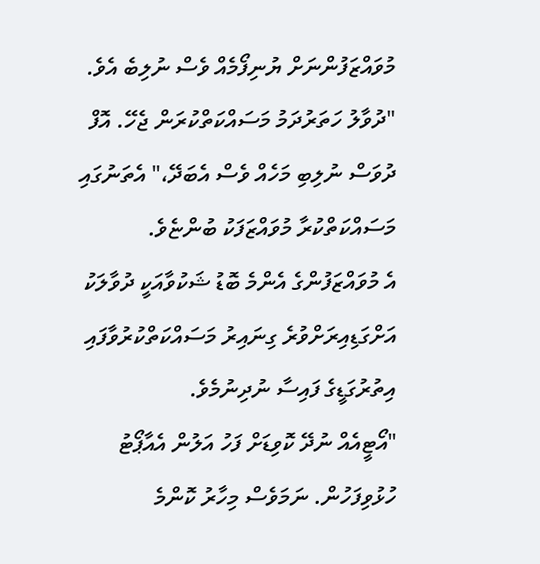މުވައްޒަފުންނަށް ޔުނިފޯމެއް ވެސް ނުލިބެ އެވެ.
"ދުވާލު ހަތަރުދަމު މަސައްކަތްކުރަން ޖެހޭ. އޮފް ދުވަސް ނުލިބި މަހެއް ވެސް އެބަދޭ،" އެތަނުގައި މަސައްކަތްކުރާ މުވައްޒަފަކު ބުންޏެވެ.
އެ މުވައްޒަފުންގެ އެންމެ ބޮޑު ޝަކުވާއަކީ ދުވާލަކު އަށްގަޑިއިރަށްވުރެ ގިނައިރު މަސައްކަތްކުރުވާފައި އިތުރުގަޑީގެ ފައިސާ ނުދިނުމެވެ.
"އޯޓީއެއް ނުދޭ ކޮވިޑަށް ފަހު އަލުން އެއާޕޯޓު ހުޅުވިފަހުން. ނަމަވެސް މިހާރު ކޮންމެ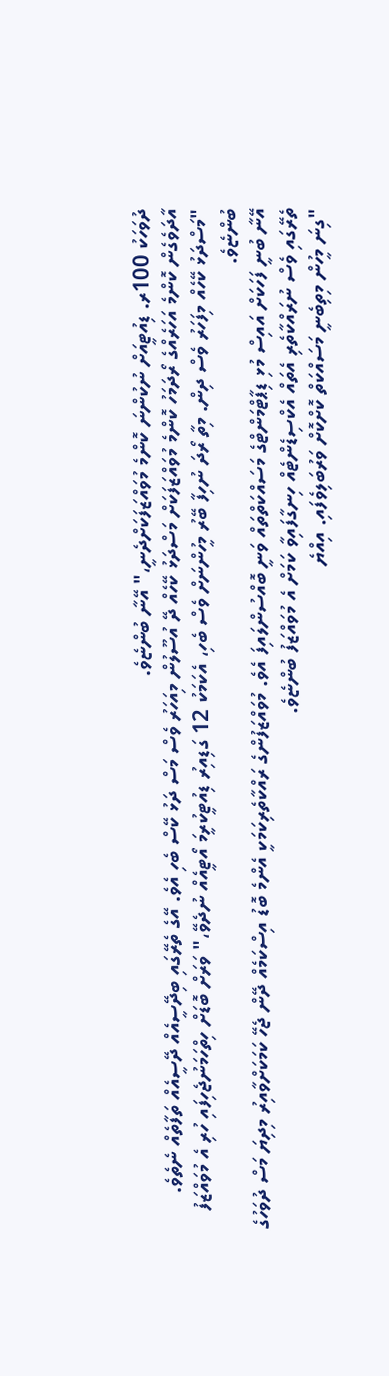ދުވަހަކު 100ރ. ޑިއުޓީއަށް ނުކުންނަ ކޮންމެ މުވައްޒަފަކަށްދެނީ،" އޭނާ ބުންޏެވެ.
އާދަވެގެން ކޮންމެ އަހަރެއްގެ ރޯދަމަހު ކޮންމެ މުވައްޒަފަކަށް މަސްދަޅު ކޭހެއް ދޭ އުސޫލުން މިއަހަރު ވެސް މަސް ދަޅު ކޭސް ބެހި އެވެ. އޭގެ ތެރޭގައި ބިދޭސީއެއް ދޭސީއެއް ތަފާތެއް ނެތެވެ.
"މަސްދަޅު ކޭހެއް މިފަހަރު ވެސް ދިން. މިތާ ރޯދަ ނުހިފާ ބޭރު މީހުންނަށް ވެސް ބެހި، އެކަމަކު 12 ގަޑިއިރު ޑިއުޓީކުރީމަ އޯޓީއެއް ނުދެވޭ،" ވަރަށް ބޮޑަށް ހިތްހަމަނުޖެހިފައި ހުރި އެ މުވައްޒަފު ބުންޏެވެ.
އޭނާ ބުނީ ފަހަކަށް އައިސް މުޅި ޑިޕާޓްމަންޓްގެ މަސައްކަތްތައް ވަނީ ބޮއްސުންލައިފަ އެވެ. މުވައްޒަފުންގެ ރައްކާތެރިކަމަކީ އެންމެ ބޮޑު އިސްކަމެއް ދޭން ޖެހޭ ކަމަކަށްވާއިރު މިދިޔަ މަސް ދުވަހުގެ ތެރޭގައި ވެސް ނުރައްކާތެރި އެތައް އެކްސިޑެންޓެއް ހިނގާފައިވާ ކަމަށް އެ މުވައްޒަފު ބުންޏެވެ.
"ގިނަ މީހުން މިތިބެނީ މަސައްކަތް ކޮށްކޮށް ވަރުބަލިވެފައި. އިއްޔެ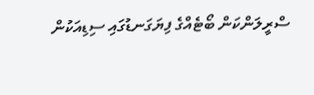ސްރީލަންކަން ބޯޓެއްގެ ފިޔަގަނޑުގައި ސިޑިއަކުން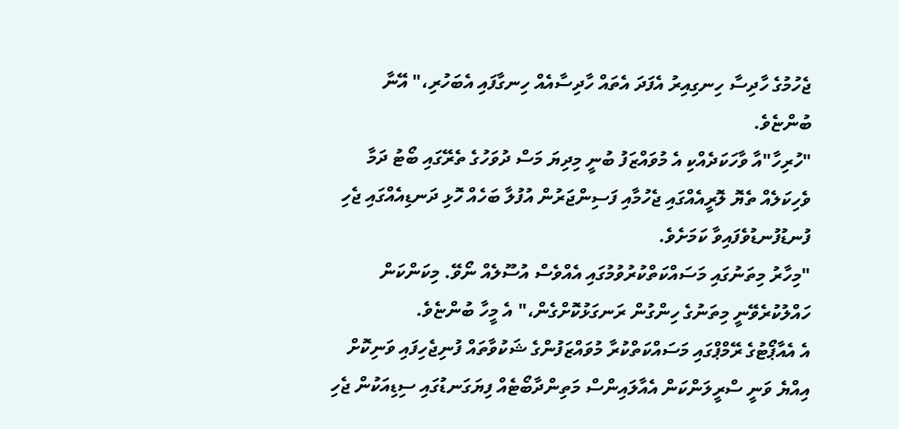ޖެހުމުގެ ހާދިސާ ހިނގިއިރު އެފަދަ އެތައް ހާދިސާއެއް ހިނގާފައި އެބަހުރި،" އޭނާ ބުންޏެވެ.
"ހުރިހާ"އާ ވާހަކަދެއްކި އެ މުވައްޒަފު ބުނީ މިދިޔަ މަސް ދުވަހުގެ ތެރޭގައި ބޯޓު ދަމާ ވެހިކަލެއް ތެޔޮ ލޮރީއެއްގައި ޖެހުމާއި ފަސިންޖަރުން އުފުލާ ބަހެއް ހޮޅި ދަނޑިއެއްގައި ޖެހި ފުނޑުފުނޑުވެފައިވާ ކަމަށެވެ.
"މިހާރު މިތަނުގައި މަސައްކަތްކުރުވުމުގައި އެއްވެސް އުސޫލެއް ނޯވޭ. މިކަންކަން ހައްލުކުރެވޭނީ މިތަނުގެ ހިންގުން ރަނގަޅުކޮށްގެން،" އެ މީހާ ބުންޏެވެ.
އެ އެއާޕޯޓުގެ ރޭމްޕްގައި މަސައްކަތްކުރާ މުވައްޒަފުންގެ ޝަކުވާތައް ފުނިޖެހިފައި ވަނިކޮށް އިއްޔެ ވަނީ ސްރީލަންކަން އެއާލައިންސް މަތިންދާބޯޓެއް ފިޔަގަނޑުގައި ސިޑިއަކުން ޖެހި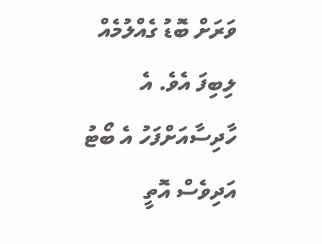ވަރަށް ބޮޑު ގެއްލުމެއް ލިބިފަ އެވެ. އެ ހާދިސާއަށްފަހު އެ ބޯޓު އަދިވެސް އޮތީ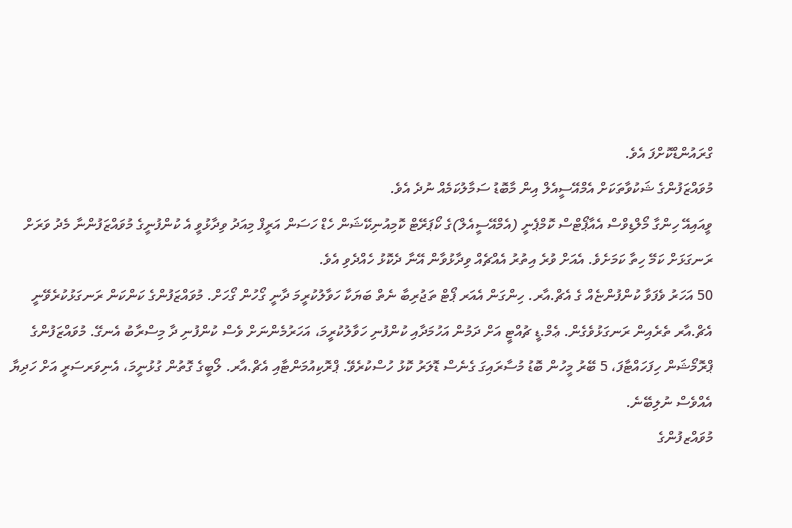ގްރައުންޑްކޮށްފަ އެވެ.
މުވައްޒަފުންގެ ޝަކުވާތަކަށް އެމްއޭސީއެލް އިން މާބޮޑު ސަމާލުކަމެއް ނުދެ އެވެ.
ވީއައިއޭ ހިންގާ މޯލްޑިވްސް އެއާޕޯޓްސް ކޮމްޕެނީ (އެމްއޭސީއެލް)ގެ ކޯޕަރޭޓް ކޮމިއުނިކޭޝަން ހެޑް ހަސަން އަރީފް މިއަދު ވިދާޅުވީ އެ ކުންފުނީގެ މުވައްޒަފުންނާ މެދު ވަރަށް ރަނގަޅަށް ކަމޭ ހިތާ ކަމަށެވެ. އެއަށް ވުރެ އިތުރު އެއްޗެއް ވިދާޅުވާން އޭނާ ދެކޮޅު ހެއްދެވި އެވެ.
50 އަހަރު ވެފަވާ ކުންފުންޏެއް ގެ އެޗް.އާރ. ހިންގަން އެއަރ ޕޯޓް ތަޖުރިބާ ނެތް ބަޔަކާ ހަވާލުކުރީމަ ދާނީ ގޯހުން ގޯހަށް. މުވައްޒަފުންގެ ކަންކަން ރަނގަޅުކުރެވޭނީ އެޗް.އާރ ތެރެއިން ރަނގަޅުވެގެން. ޢެމް.ޑީ ޗުއްޓީ އަށް ދަމުން އަހުމަދާއި ކުންފުނި ހަވާލުކުރީމަ، އަހަރުމެންނަށް ވެސް ކުންފުނި ދާ މިސްރާބު އެނގޭ. މުވައްޒަފުންގެ ޕްރޮމޯޝަން ހިފަހައްޓާފަ، 5 ބޭރު މީހުން ބޮޑު މުސާރައިގަ ގެނެސް ޑޮލަރު ކޮޅު ހުސްކުރެވޭ. ޕްރޮކިއުމަންޓާއި އެޗް.އާރ. ލޯބީގެ ގޮތުން ގުޅުނީމަ، އެނިވަރސަރީ އަށް ހަދިޔާ އެއްވެސް ނުލިބޭނެ.
މުވައްޒފުންގެ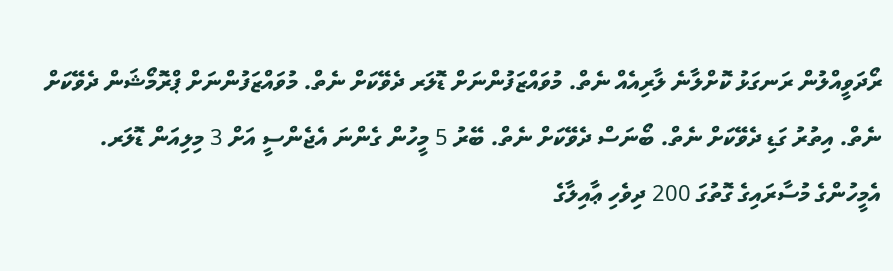ރޯދަވީއްލުން ރަނގަޅު ކޮށްލާނެ ލާރިއެއް ނެތް. މުވައްޒަފުންނަށް ޑޮލަރ ދެވޭކަށް ނެތް. މުވައްޒަފުންނަށް ޕްރޮމޯޝަން ދެވޭކަށް ނެތް. އިތުރު ގަޑި ދެވޭކަށް ނެތް. ބޯނަސް ދެވޭކަށް ނެތް. ބޭރު 5 މީހުން ގެންނަ އެޖެންސީ އަށް 3 މިލިއަން ޑޮލަރ. އެމީހުންގެ މުސާރައިގެ ގޮތުގަ 200 ދިވެހި ޢާއިލާގެ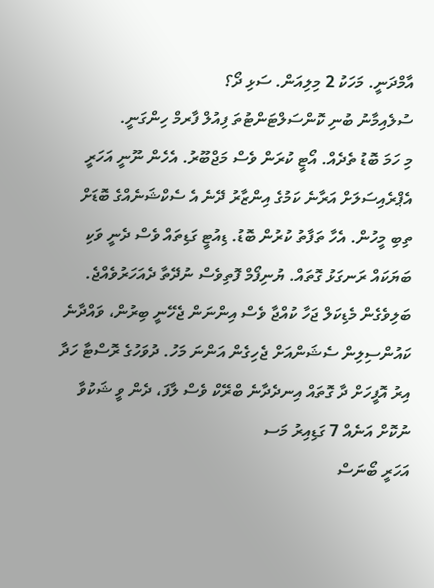އާމްދަނީ. މަހަކު 2 މިލިއަން. ސަޅި ދޯ؟
ސުލެއިމާނު ބުނި ކޮންސަލްޓަންޓުތަ ފިއުލް ފާރމް ހިންގަނީ.
މި ހަމަ ބޮޑު ތެދެއް. އޯޓީ ކުރަން ވެސް މަޖްބޫރު. އެހެން ނޫނީ އަހަރީ އެޕްރެއިސަލަށް އަރާނެ ކަމުގެ އިންޒާރު ދޭނެ އެ ސެކްޝަނެއްގެ ބޮޑަށް ތިބި މީހުން. އެހާ ތަފާތު ކުރުން ބޮޑު. ޑިއުޓީ ގަޑިތައް ވެސް ދެނީ ވަކި ބަޔަކައް ރަނގަޅު ގޮތައް. ޔުނިފޯމް ފޮތިވެސް ނުދޭތާ ދެއަހަރުވެއްޖެ. ބަލިވެގެން މެޑިކަލް ޖަހާ ކުއްޖާ ވެސް އިންނަން ޖެހޭނީ ބިރުން، ވައްދާނެ ކައުންސިލިން ސެޝަންއަށް ޖެހިގެން އަންނަ މަހު. ދުވަހުގެ ރޮސްޓާ ހަދާ އިރު އޮފީހަށް ދާ ގޮތައް އިނދެދާނެ ބްރޭކް ވެސް ލާފަ، ދެން ވީ ޝަކުވާ ނުކޮށް އަނެއް 7 ގަޑިއިރު މަސ
އަހަރީ ބޯނަސް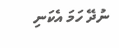ނުދޭ ހަމަ އެކަނި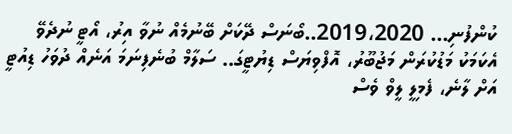ކުންފުނި... 2019،2020..ބޯނަސް ދޭކަށް ބޭނުމެއް ނުވާ އިރު، އޯޓީ ނުދެވޭ އެކަމަކު މަޑުކުރަން މަޖުބޫރު، އޮފްވިޔަސް ޑިޔުޓީގަ.. ސަލާމް ބުނެފިނަމަ އަނެއް ދުވަހު ޑިއުޓީ އަށް ލާނެ، ފެމިލީ ލީވް ވެސް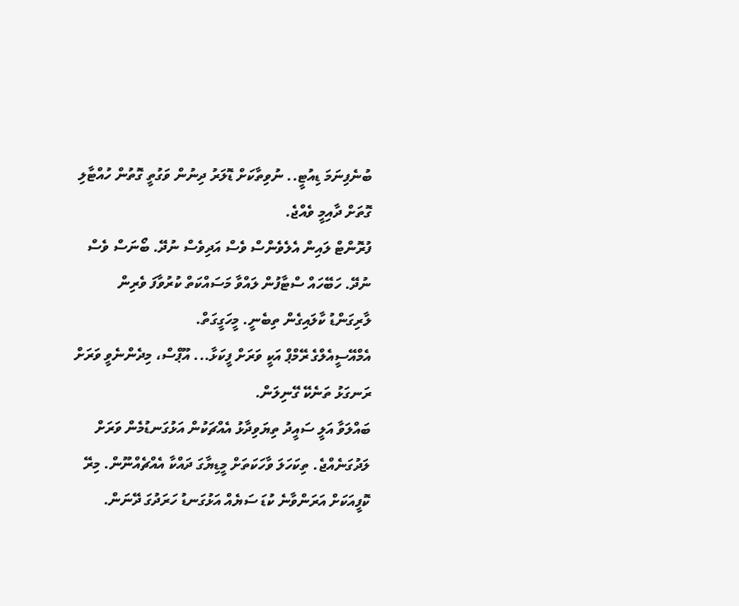ބުނެފިނަމަ ޑިއުޓީ.. ނުވިތާކަށް ޑޮލަރު ދިނުން ވަގުތީ ގޮތުން ހުއްޓާލި ގޮތަށް ދާއިމީ ވެއްޖެ.
ފުރޮންޓް ލައިން އެލެވެންސް ވެސް އަދިވެސް ނުދޭ. ބޯނަސް ވެސް ނުދޭ. ހަބޭހައް ސްޓާފުން ލައްވާ މަސައްކަތް ކުރުވާފަ ވެރިން ލާރިގަންޑު ކާލައިގެން ތިބެނީ. މީހަގީގަތް.
އެމްއޭސީއެލްގެ ރޭމްޕް އަކީ ވަރަށް ފީކަޅާ... އޫޕްސް، މިދެންނެވީ ވަރަށް ރަނގަޅު ތަނެކޭ ގޭނިލަން.
ބައްލަވާ އަލީ ސައީދު ތިޔަވިދާޅު އެއްޗަކުން އަޅުގަނޑުމެން ވަރަށް ލަދުގަނެއްޖެ. ތިކަހަލަ ވާހަކަތަށް މީޑިޔާގަ ދައްކާ އެއްޗެއްނޫން. މިރޭ ކޮފީއަކަށް އަރަންވާނެ ކުޑަ ސަޔެއް އަޅުގަނޑު ހަރަދުގަ ދޭނަން.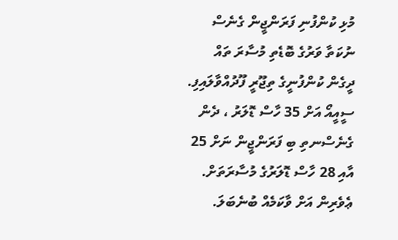މުޅި ކުންފުނި ފަރަންޖީން ގެނެސް ނުކަތާ ވަރުގެ ބޮޑެތި މުސާރަ ތައް ދީގެން ކުންފުނީގެ ތިޖޫރީ ފޫދުއްވާލައިފި. ސީއީއޯ އަށް 35 ހާސް ޑޮލަރު ، ދެން ގެނެސްނތި ބި ފަރަންޖީން ނަށް 25 އާއި 28 ހާސް ޑޮލަރުގެ މުސާރަތަށް. ޢެވެރިން އަށް ވާކަމެއް ބުނެބަލަ.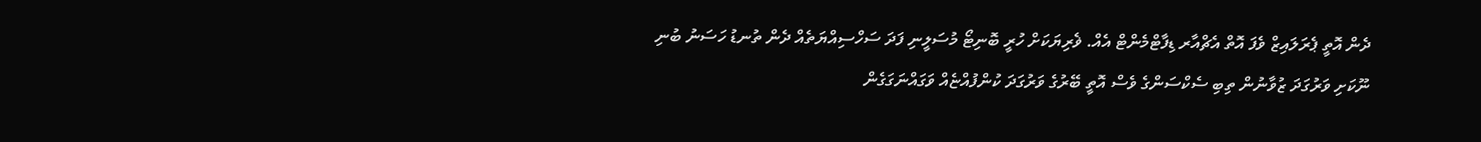ދެން އޮތީ ޕެރަލައިޒް ވެފަ އޮތް އެޗްއާރ ޑިފާޓްމެންޓް އެއް. ޥެރިޔަކަށް ހުރީ ބޮނިޓޯ މުސަލީނި ފަދަ ސަހްސިއްޔަތެއް ދެން ތުނޑު ހަސަނު ބުނި ނޫކަށި ވަރުގަދަ ޒުވާނުން ތިބި ސެކްސަންގެ ވެސް އޮތީ ބޭރުގެ ވަރުގަދަ ކުންފުއްޏެއް ވަގައްނަގަގެން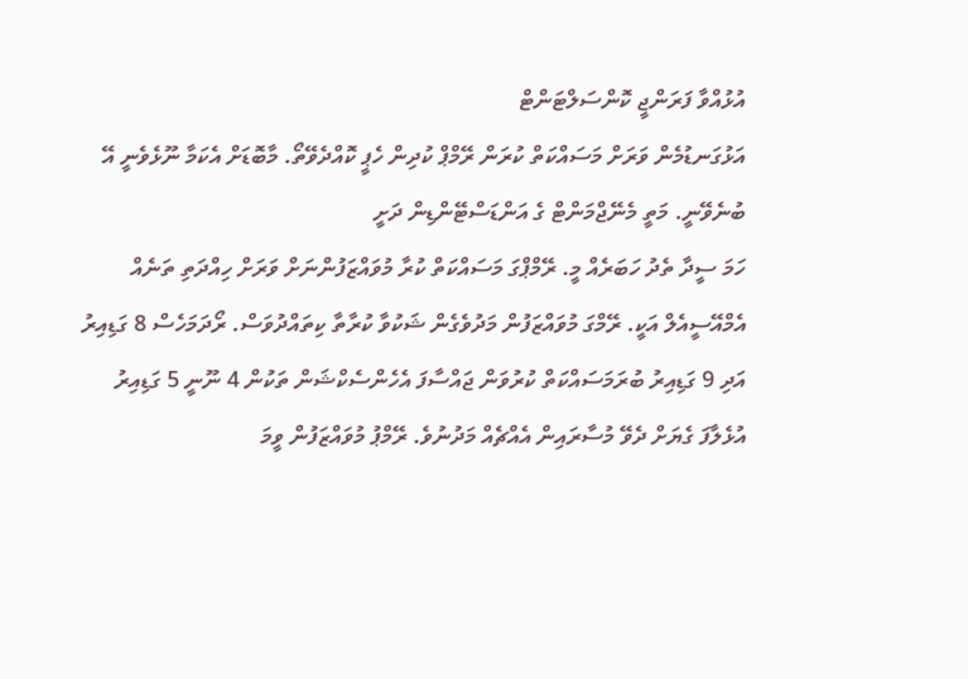އުޅުއްވާ ފަރަންޖީ ކޮންސަލްޓަންޓް
އަޅުގަނޑުމެން ވަރަށް މަސައްކަތް ކުރަން ރޭމްޕް ކުދިން ހެޕީ ކޮއްދެވޭތޯ. މާބޮޑަށް އެކަމާ ނޫޅެވެނީ އޭ ބުނެވޭނީ. މަތީ މެނޭޖްމަންޓް ގެ އަންޑަސްޓޭންޑިން ދަށީ
ހަމަ ސީދާ ތެދު ހަބަރެއް މީ. ރޭމްޕްގަ މަސައްކަތް ކުރާ މުވައްޒަފުންނަށް ވަރަށް ހިއްދަތި ތަނެއް އެމްއޭސީއެލް އަކީ. ރޭމްގަ މުވައްޒަފުން މަދުވެގެން ޝަކުވާ ކުރާތާ ކިތައްދުވަސް. ރޯދަމަހެސް 8 ގަޑިއިރު އަދި 9 ގަޑިއިރު ބުރަމަސައްކަތް ކުރުވަން ޖައްސާފަ އެހެންސެކްޝަން ތަކުން 4 ނޫނީ 5 ގަޑިއިރު އުޅެލާފަ ގެޔަށް ދެވޭ މުސާރައިން އެއްޗެއް މަދުނުވެ. ރޭމްޕު މުވައްޒަފުން ވީމަ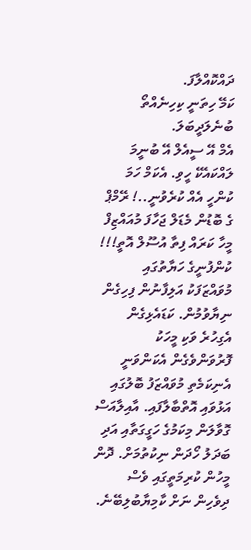ދައްކޮއްލާފަ.
ކަމޭ ހިތަނީ ކިހިނެއްތޯ ބުނެލަދީބަލަ.
އެމް އޭ ސީއެލް އޭ ބުނީމަ ލައްކައެކޭ ހީވި. އެކަމް ހަމަ ކުންހީ އެއް ކުރެވުނީ..! ރޭމްޕް ގެ ބޮޑުން މެޑަލް ޖަހާފަ މުއައްޒިފް މީހާ ކަރައް ފިތާ އުސޫލް އޮތީ!!!
ކުންފުނީގެ ހަޔާތުގައި މުވައްޒަފަކު އަލިފާނުން ފިހިގެން ނިޔާވުމުން. ކަޑައެޅިގެން އެގިހުރެ ވަކި މީހަކު ފޮރުވަންވެގެން އެކަންވަނީ އެނިކަމެތި މުވައްޒަފު ބޮލުގައި އަޅުވައި އޮތްބާލާފައި. އާއިލާއަސް ގޮވާލަން މިކަމުގެ ހަގީގަތާއި އަދި ބަދަލު ހޯދަން ނިކުތުމަށް. ދޮން މީހުން ކުރިމަތީގައި ވެސް ދިވެހިން ނަށް ކާމިޔާބުލިބޭނެ.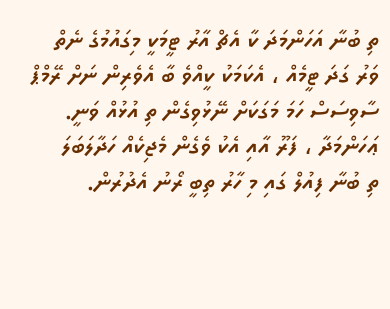ތި ބުނާ އަހަންމަދަ ކާ އެޗް އާރު ޓީމަކީ މިގައުމުގެ ނެތް ވަރު ގަދަ ޓީމެއް ، އެކަމަކު ކީއްވެ ބާ އެވެރިން ނަށް ރޭމްޕް ސާވިސަސް ހަމަ މަގަކަށް ނޭޅުވިގެން ތި އުޅުއް ވަނީ. ޢަހަންމަދާ ، ފަރޫ އާއި އެކު ވެގެން މެޖިކެއް ހަދާލަބަލަ
ތި ބުނާ ފިއުލް ގައި މި ހާރު ތިބީ ރޯނު އެދުރުން.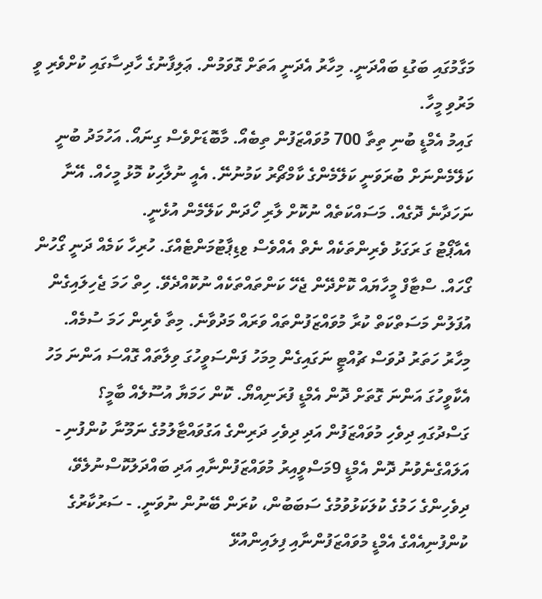މަގާމުގައި ބަގުޑި ބައްދަނީ. މިހާރު އެދަނީ އަތަށް ގޮވަމުން. ޢަލިފާނުގެ ހާދިސާގައި ކުށްވެރި ވީ މަރުވި މީހާ.
ގައިމު އެމްޑީ ބުނި ތިތާ 700 މުވައްޒަފުން ތިބެއޯ. މާބޮޑަށްވެސް ގިނައޯ. އަހުމަދު ބުނީ ކަލޭމެންނަށް ބުރަވަނީ ކަލޭމެންގެ ކާމްޗޯރު ކަމުނުނޭ. އެއީ ނުލާހިކު މޮޅު މީހެއް. އޭނާ ނަހަދާނެ ދޮގެއް. މަސައްކަތެއް ނުކޮށް ލާރި ހޯދަން ކަލޭމެން އުޅެނީ.
އެއާޕޯޓު ގަ ރަގަޅު ވެރިންތަކެއް ނެތް އެއްވެސް ޱޑިޕާޓުމަންޓެއްގަ. ހުރިހާ ކަމެއް ދަނީ ގޯހުން ގޯހައް. ސްޓާފް މީހާޔައް ކޮށްދޭން ޖެހޭ ކަންތައްތަކެއް ނުކޮއްދެވޭ. ހިތް ހަމަ ޖެހިލައިގެން އުފަލުން މަސަތްކަތް ކުރާ މުވައްޒަފުންތައް ވަރައް މަދުވާނެ. މިތާ ވެރިން ހަމަ ސުމެއް.
މިހާރު ހަތަރު ދުވަސް ޗުއްޓީ ނަގައިގެން މިމަހު ފަންސަވީހުގަ ވިލާތައް ގޮއްސަ އަންނަ މަހު އެކާވީހުގަ އަންނަ ގޮތަށް ދޮން އެމްޑީ ފުރަނިއްޔޯ. ކޮން ހަމަޔާ އުސޫލެއް ބާމީ؟
ގަސްދުގައި ދިވެހި މުވައްޒަފުން އަދި ދިވެހި ދަރިންގެ އަގުވައްޓާލުމުގެ ނަމޫނާ ކުންފުނި - އަލައްގެނެވުނު ދޮން އެމްޑީ 9މަސްވީއިރު މުވައްޒަފުންނާއި އަދި ބައްދަލުކޮސްނުލެވޭ، ދިވެހިންގެ ހަމުގެ ކުލަކަޅުވުމުގެ ސަބަބުން، ކުރަން ބޭނުން ނުވަނީ. - ސަރުކާރުގެ ކުންފުނިއެއްގެ އެމްޑީ މުވައްޒަފުންނާއި ފިލައިންއުޅޭ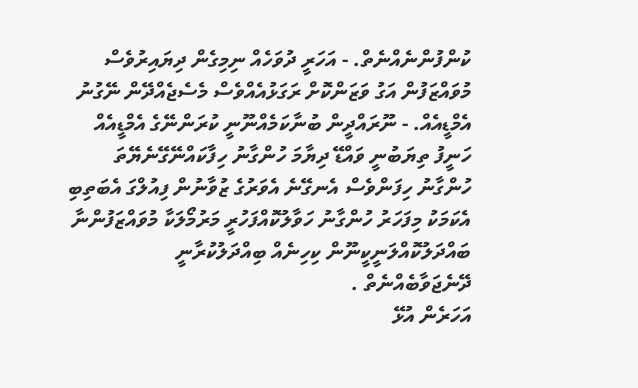ކުންފުންނެއްނެތް. - އަހަރީ ދުވަހެއް ނިމިގެން ދިޔައިރުވެސް މުވައްޒަފުން އަގު ވަޒަންކޮށް ރަގަޅުއެއްވެސް މެސެޖެއްދޭން ނޭގުނު އެމްޑީއެއް. - ނޫރައްދީން ބުނާކަމެއްނޫނީ ކުރަންނޭގެ އެމްޑީއެއް
ހަނީފު ތިޔަބުނީ ވައްޑޭ ދިޔާމަ ހުންގާނު ހިފާކައްނޭގޭނެޔޭތަ ހުންގާނު ހިފަންވެސް އެނގޭނެ އެވަރުގެ ޒުވާނުން ފިއުލްގަ އެބަތިބި އެކަމަކު މިފަހަރު ހުންގާނު ހަވާލުކޮއްފަހުރީ މަރުމޯލަކާ މުވައްޒަފުންނާ ބައްދަލުކޮއްލަނީކީނޫން ކިހިނެއް ބިއްދަލުކުރާނީ ދޭނެޖަވާބެއްނެތް .
އަހަރެން އުޅޭ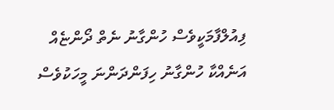ފިއުލްފާމަކީވެސް ހުންގާނު ނެތް ދޯންޏެއް އަނެއްކާ ހުންގާނު ހިފަންދަންނަ މީހަކުވެސް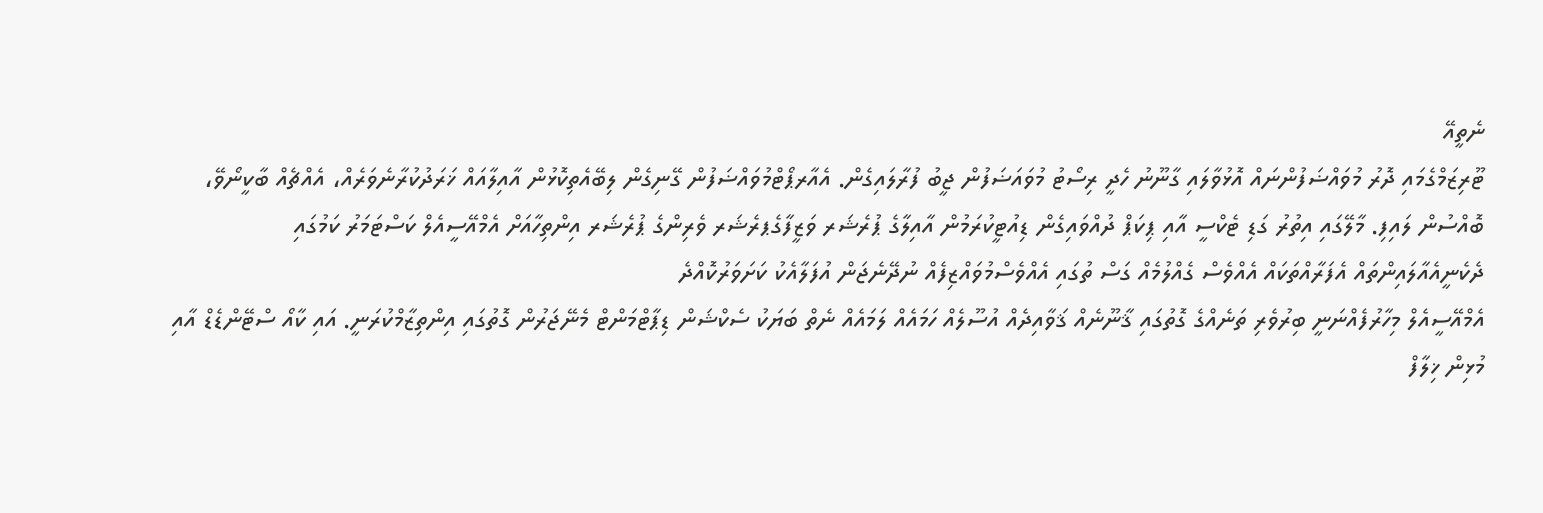ނެތީއޭ
ޓޫރިޒަމްގެމައި ދޮރު މުވައްޟަފުންނައް އޮޅުވާލައި ގާނޫނު ހެދީ ރިސޯޓު މުވައަޟަފުން ޖީބު ފުރާލައިގެން. އެއާރޕޯޓްމުވައްޟަފުން ގޭނިގެން ލިބޭއެތިކޮޅުން އާއިލާއައް ޚަރަދުކުރާނެވަރެއް، އެއްޗެއް ބާކީނޯވޭ، ބޮއްސުން ލައިފި. މާލޭގައި އިތުރު ގަޑި ޓެކްސީ އާއި ޕިކަޕް ދުއްވައިގެން ޑިއުޓީކުރަމުން އާއިލާގެ ޕުރެޝަރ ވަޒީފާގެޕރެޝަރ ވެރިންގެ ޕުރެޝަރ އިންތިހާއަށް އެމްއޭސީއެލް ކަސްޓަމަރު ކަމުގައި ދެކެނީއެއާލައިންތައް އެފަރާއްތަކައް އެއްވެސް ގެއްލުމެއް ގަސް ތުގައި އެއްވެސްމުވައްޒިފެއް ނުދޭނެޖަން އުފަލާއެކު ކަށަވަރުކޮއްދެ
އެމްއޭސީއެލް މިހާރުފެއްނަނީ ބިރުވެރި ތަނެއްގެ ގޮތުގައި ޤާނޫނެއް ޤަވާއިދެއް އުސޫލެއް ހަމައެއް ލަމައެއް ނެތް ބަޔަކު ސެކްޝަން ޑިޕާޓްމަންޓް މެނޭޖަރުން ގޮތުގައި އިންތިޒާމްކުރަނީ. އައި ކާއޯ ސްޓޭންޑެޑް އާއި މުޅިން ޚިލާފް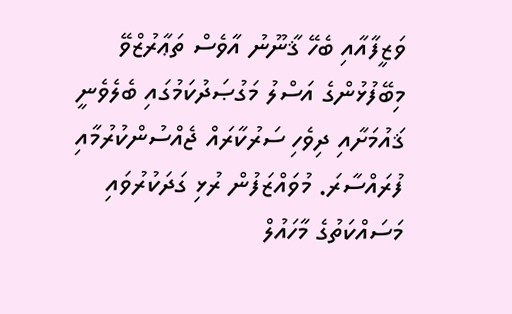ވަޒީފާއާއި ބެހޭ ޤާނޫނު އާވެސް ތަޢާރުޒްވޭ މިބޭފުޅުންގެ އަސްލު މަގުޞަދުކަމުގައި ބެލެވެނީ ޤައުމަށާއި ދިވެހި ސަރުކާރައް ޖެއްސުންކުރުމާއި ފުރައްސާރަ. މުވައްޒަފުން ރުޅި ގަދަކުރުވައި މަސައްކަތުގެ މާހައުލް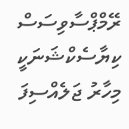ރޭމްޕްސާވިސަސް ކިޔާސެކްޝަނަކީ މިހާރު ޖަލެއްސިފަ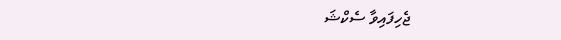ޖެހިފައިވާ ސެކްޝަ